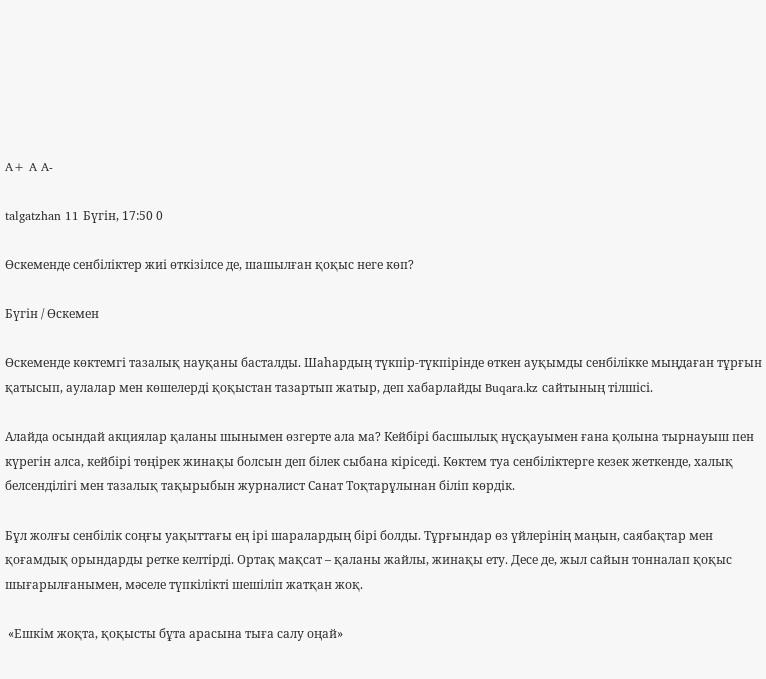A+ A A-

talgatzhan 11 Бүгін, 17:50 0

Өскеменде сенбіліктер жиі өткізілсе де, шашылған қоқыс неге көп?

Бүгін / Өскемен

Өскеменде көктемгі тазалық науқаны басталды. Шаһардың түкпір-түкпірінде өткен ауқымды сенбілікке мыңдаған тұрғын қатысып, аулалар мен көшелерді қоқыстан тазартып жатыр, деп хабарлайды Buqara.kz сайтының тілшісі.

Алайда осындай акциялар қаланы шынымен өзгерте ала ма? Кейбірі басшылық нұсқауымен ғана қолына тырнауыш пен күрегін алса, кейбірі төңірек жинақы болсын деп білек сыбана кіріседі. Көктем туа сенбіліктерге кезек жеткенде, халық белсенділігі мен тазалық тақырыбын журналист Санат Тоқтарұлынан біліп көрдік.

Бұл жолғы сенбілік соңғы уақыттағы ең ірі шаралардың бірі болды. Тұрғындар өз үйлерінің маңын, саябақтар мен қоғамдық орындарды ретке келтірді. Ортақ мақсат – қаланы жайлы, жинақы ету. Десе де, жыл сайын тонналап қоқыс шығарылғанымен, мәселе түпкілікті шешіліп жатқан жоқ.

 «Ешкім жоқта, қоқысты бұта арасына тыға салу оңай»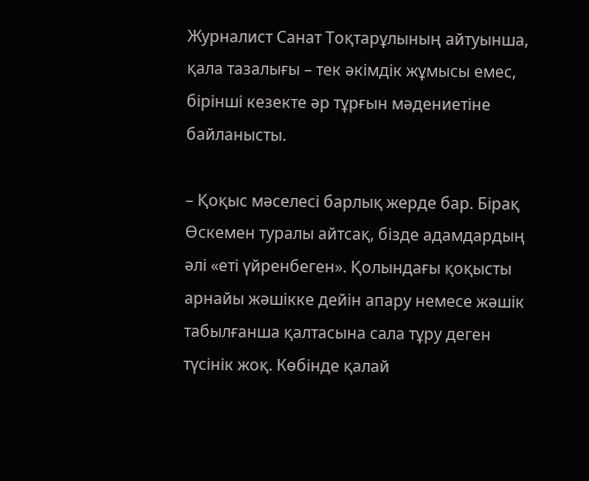Журналист Санат Тоқтарұлының айтуынша, қала тазалығы – тек әкімдік жұмысы емес, бірінші кезекте әр тұрғын мәдениетіне байланысты.

– Қоқыс мәселесі барлық жерде бар. Бірақ Өскемен туралы айтсақ, бізде адамдардың әлі «еті үйренбеген». Қолындағы қоқысты арнайы жәшікке дейін апару немесе жәшік табылғанша қалтасына сала тұру деген түсінік жоқ. Көбінде қалай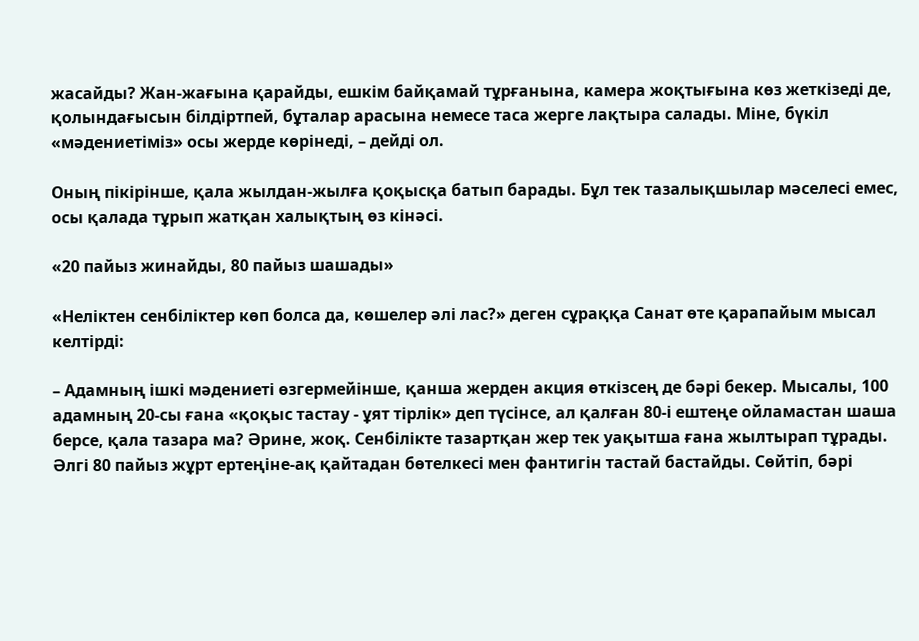жасайды? Жан-жағына қарайды, ешкім байқамай тұрғанына, камера жоқтығына көз жеткізеді де, қолындағысын білдіртпей, бұталар арасына немесе таса жерге лақтыра салады. Міне, бүкіл «мәдениетіміз» осы жерде көрінеді, – дейді ол.

Оның пікірінше, қала жылдан-жылға қоқысқа батып барады. Бұл тек тазалықшылар мәселесі емес, осы қалада тұрып жатқан халықтың өз кінәсі.

«20 пайыз жинайды, 80 пайыз шашады»

«Неліктен сенбіліктер көп болса да, көшелер әлі лас?» деген сұраққа Санат өте қарапайым мысал келтірді:

– Адамның ішкі мәдениеті өзгермейінше, қанша жерден акция өткізсең де бәрі бекер. Мысалы, 100 адамның 20-сы ғана «қоқыс тастау - ұят тірлік» деп түсінсе, ал қалған 80-і ештеңе ойламастан шаша берсе, қала тазара ма? Әрине, жоқ. Сенбілікте тазартқан жер тек уақытша ғана жылтырап тұрады. Әлгі 80 пайыз жұрт ертеңіне-ақ қайтадан бөтелкесі мен фантигін тастай бастайды. Сөйтіп, бәрі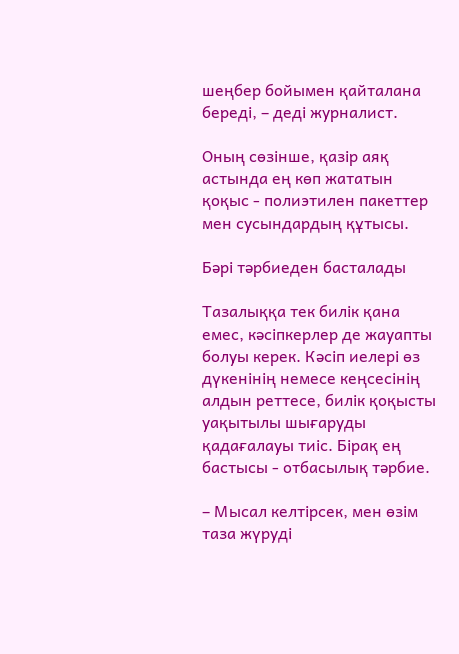шеңбер бойымен қайталана береді, – деді журналист.

Оның сөзінше, қазір аяқ астында ең көп жататын қоқыс - полиэтилен пакеттер мен сусындардың құтысы.

Бәрі тәрбиеден басталады

Тазалыққа тек билік қана емес, кәсіпкерлер де жауапты болуы керек. Кәсіп иелері өз дүкенінің немесе кеңсесінің алдын реттесе, билік қоқысты уақытылы шығаруды қадағалауы тиіс. Бірақ ең бастысы - отбасылық тәрбие.

– Мысал келтірсек, мен өзім таза жүруді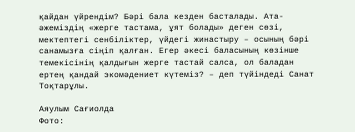қайдан үйрендім? Бәрі бала кезден басталады. Ата-әжеміздің «жерге тастама, ұят болады» деген сөзі, мектептегі сенбіліктер, үйдегі жинастыру – осының бәрі санамызға сіңіп қалған. Егер әкесі баласының көзінше темекісінің қалдығын жерге тастай салса, ол баладан ертең қандай экомәдениет күтеміз? – деп түйіндеді Санат Тоқтарұлы.

Аяулым Сағиолда
Фото: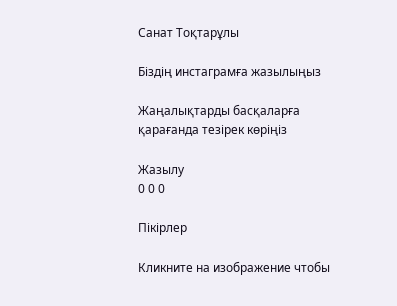Санат Тоқтарұлы

Біздің инстаграмға жазылыңыз

Жаңалықтарды басқаларға қарағанда тезірек көріңіз

Жазылу
0 0 0

Пікірлер

Кликните на изображение чтобы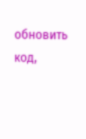обновить код,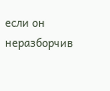если он неразборчив